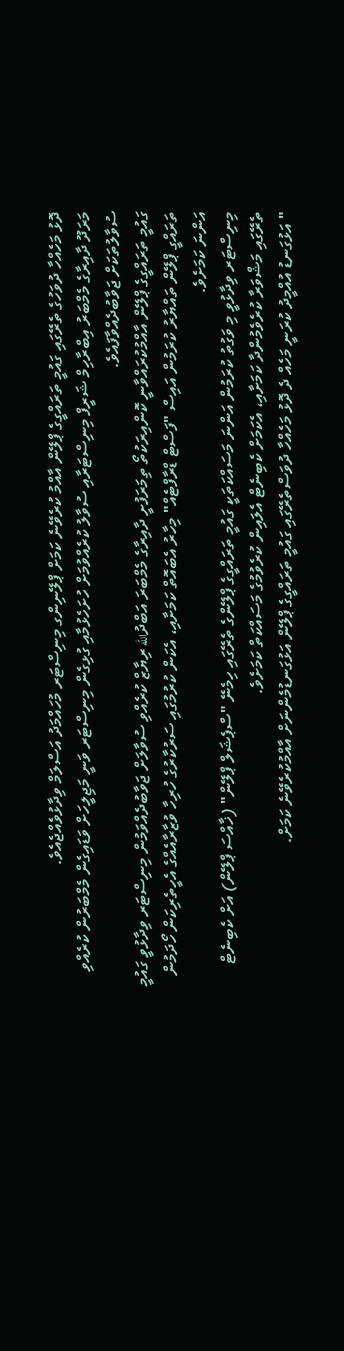ދޮޅު މަހެއްހާ ދުވަހުގެ ތެރޭގައި ގައުމީ ތަރައްގީގެ ޕްލޭން އާއްމު ކުރެވޭނެ ކަމަށް ޕްލޭނިންގ މިނިސްޓަރ މުހައްމަދު އަސްލަމް ވިދާޅުވެއްޖެއެވެ.
މަރަދޫ ދާއިރާގެ މެމްބަރު އިބްރާހިމް ޝަރީފް މިނިސްޓަރާއި ސުވާލު ކުރެއްވުމަށް ހުށަހެޅުމާއި ގުޅިގެން މިނިސްޓަރ ވަނީ މަޖިލީހަށް ވަޑައިގެން މެމްބަރުން ކުރެއްވި ސުވާލުތަކަށް ޖަވާބުދެއްވާފައެވެ.
ގައުމީ ތަރައްގީގެ ޕްލޭން އާއްމުކުރައްވާނީ ކޮންއިރަކުތޯ ތިމަރަފުށީ ދާއިރާގެ މެމްބަރަ އަބްދުالله ރިޔާޒް ކުރެއްވި ސުވާލަށް ޖަވާބުދެއްވަމުން މިނިސްޓަރ ވިދާޅުވީ ގައުމީ ތަރައްގީ ޕްލޭން ތައްޔާރު ކުރަމުން އައިސް "ފަސްޓް ޑްރާފްޓެއް" މިހާރު އެބައޮތް ކަމަށާއި، އެކަން ކުރުމުގައި ސަރުކާރުގެ ހުރިހާ ވުޒާރާއެއްގެ އެހީތެރިކަން ހޯދަމުން އަންނަ ކަމަށެވެ.
މިނިސްޓަރ ވިދާޅުވީ މި ވަގުތު ކުރަމުން އަންނަ މަސައްކަތަކީ ގައުމީ ތަރައްގީގެ ޕްލޭންގެ ތެރޭގައި ހިމެނޭ "ސްޕެޝަލް ޕްލޭން" (ޚާއްސަ ޕްލޭން) އަށް ކެބިނެޓް ތެރޭގައި މަޝްވަރާ ކުރެވެމުންދާ ކަމަށާއި، އެކަމަށް ކެބިނެޓް އެލައިން ކުރެވުމުގެ މަސައްކަތް ކަމަށެވެ.
" އަޅުގަނޑު އުއްމީދު ކުރަނީ މަހެއް ދެ ދޮޅު މަހެއްހާ ދުވަސްތެރޭގައި ގައުމީ ތަރައްގީގެ ޕްލޭން އަޅުގަނޑުމެންނަށް އާއްމުކުރެވޭނެ ކަމަށް.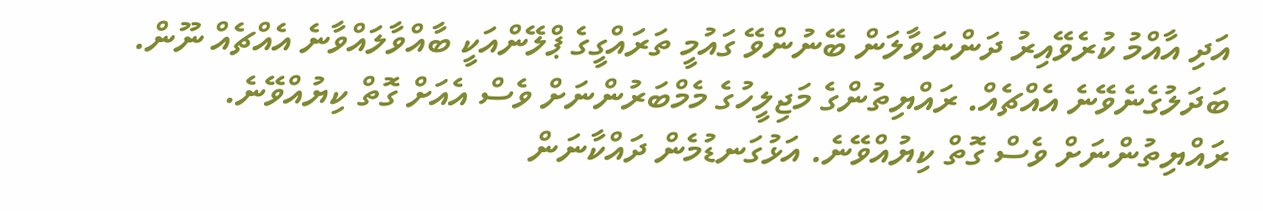އަދި އާއްމު ކުރެވޭއިރު ދަންނަވާލަން ބޭނުންވޭ ގައުމީ ތަރައްގީގެ ޕްލޭންއަކީ ބާއްވާލައްވާނެ އެއްޗެއް ނޫން. ބަދަލުގެނެވޭނެ އެއްޗެއް. ރައްޔިތުންގެ މަޖިލީހުގެ މެމްބަރުންނަށް ވެސް އެއަށް ގޮތް ކިޔުއްވޭނެ. ރައްޔިތުންނަށް ވެސް ގޮތް ކިޔުއްވޭނެ. އަޅުގަނޑުމެން ދައްކާނަން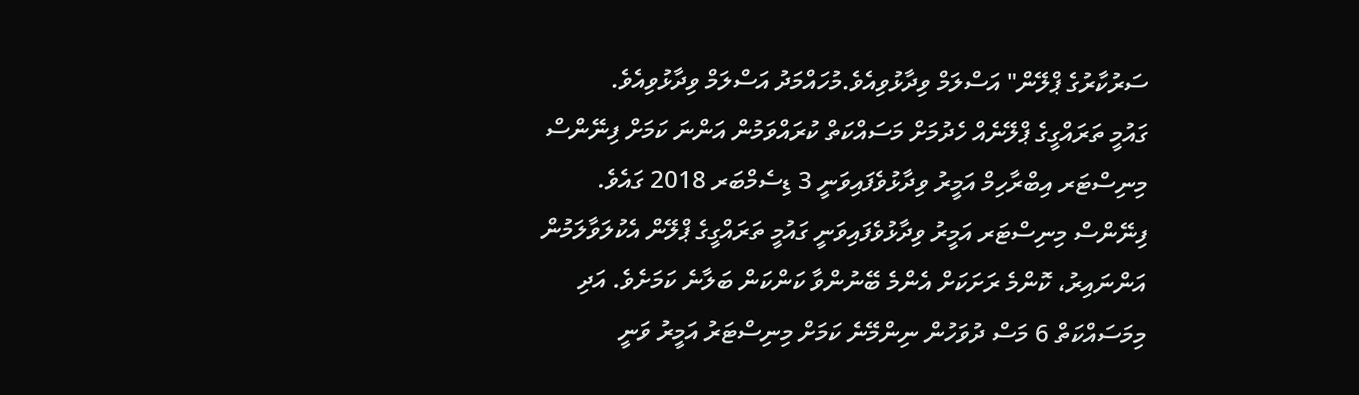ސަރުކާރުގެ ޕްލޭން" އަސްލަމް ވިދާޅުވިއެވެ.މުހައްމަދު އަސްލަމް ވިދާޅުވިއެވެ.
ގައުމީ ތަރައްގީގެ ޕްލޭނެއް ހެދުމަށް މަސައްކަތް ކުރައްވަމުން އަންނަ ކަމަށް ފިނޭންސް މިނިސްޓަރ އިބްރާހިމް އަމީރު ވިދާޅުވެފައިވަނީ 3 ޑިސެމްބަރ 2018 ގައެވެ.
ފިނޭންސް މިނިސްޓަރ އަމީރު ވިދާޅުވެފައިވަނީ ގައުމީ ތަރައްގީގެ ޕްލޭން އެކުލަވާލަމުން އަންނައިރު، ކޮންމެ ރަށަކަށް އެންމެ ބޭނުންވާ ކަންކަން ބަލާނެ ކަމަށެވެ. އަދި މިމަސައްކަތް 6 މަސް ދުވަހުން ނިންމޭނެ ކަމަށް މިނިސްޓަރު އަމީރު ވަނީ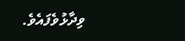ވިދާޅުވެފައެވެ.